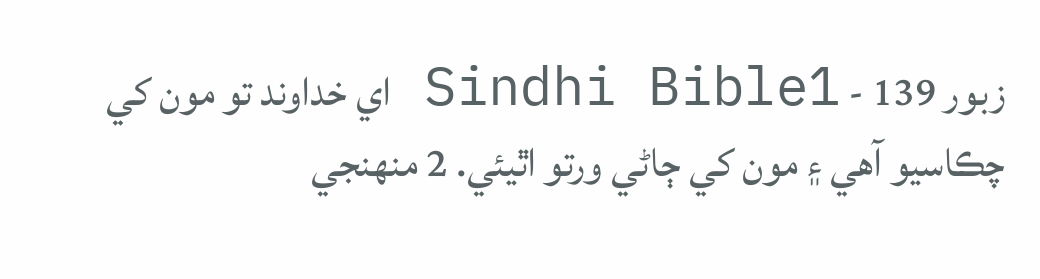زبور 139 - Sindhi Bible1 اي خداوند تو مون کي چڪاسيو آهي ۽ مون کي ڄاڻي ورتو اٿيئي. 2 منهنجي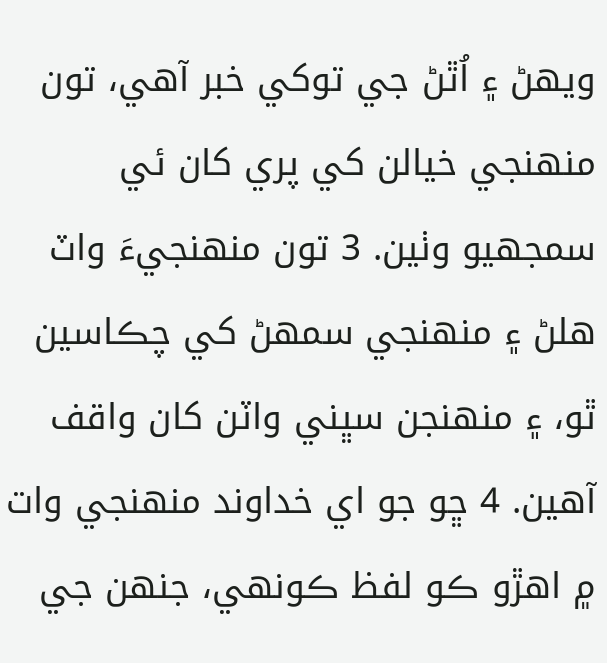ويهڻ ۽ اُٿڻ جي توکي خبر آهي، تون منهنجي خيالن کي پري کان ئي سمجهيو وٺين. 3 تون منهنجيءَ واٽ هلڻ ۽ منهنجي سمهڻ کي چڪاسين ٿو، ۽ منهنجن سڀني واٽن کان واقف آهين. 4 ڇو جو اي خداوند منهنجي وات ۾ اهڙو ڪو لفظ ڪونهي، جنهن جي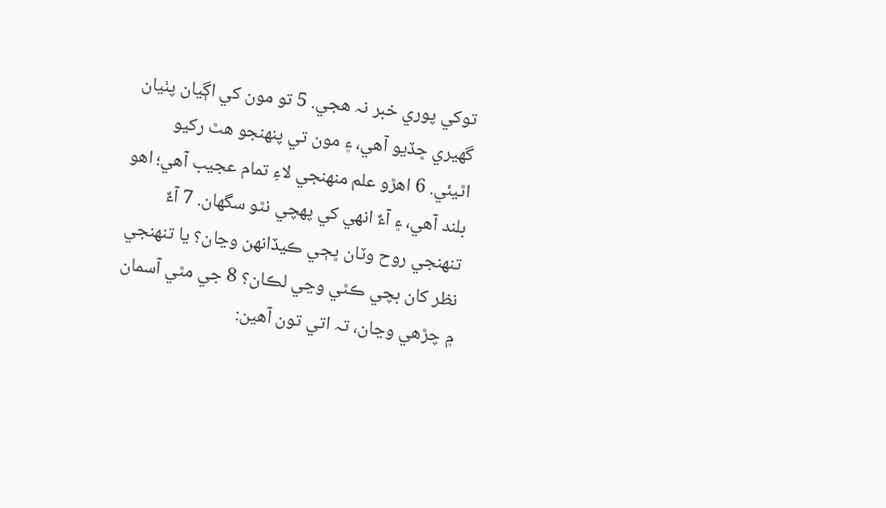توکي پوري خبر نہ هجي. 5 تو مون کي اڳيان پٺيان گهيري ڇڏيو آهي، ۽ مون تي پنهنجو هٿ رکيو اٿيئي. 6 اهڙو علم منهنجي لاءِ تمام عجيب آهي؛ اهو بلند آهي، ۽ آءٌ انهي کي پهچي نٿو سگهان. 7 آءٌ تنهنجي روح وٽان ڀڄي ڪيڏانهن وڃان؟ يا تنهنجي نظر کان بچي ڪٿي وڃي لڪان؟ 8 جي مٿي آسمان ۾ چڙهي وڃان، تہ اتي تون آهين: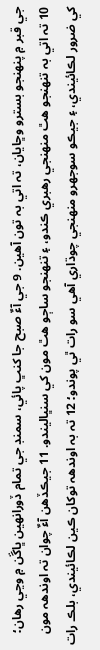جي قبر ۾ پنهنجو بسترو وڇايان، تہ اتي بہ تون آهين. 9 جي آءٌ صبح جا کنڀ پائي، سمنڊ جي تمام ڏورانهين ڀاڱن ۾ وڃي رهان؛ 10 تہ اتي بہ تنهنجو هٿ منهنجي رهبري ڪندو، ۽ تنهنجو ساڄو هٿ مون کي سنڀاليندو. 11 جيڪڏهن آءٌ چوان تہ اوندهہ مون کي ضرور لڪائيندي، ۽ جيڪو سوجهرو منهنجي چوڌاري آهي سو رات ٿي پوندو؛ 12 تہ بہ اوندهہ توکان ڪين لڪائيندي، بلڪ رات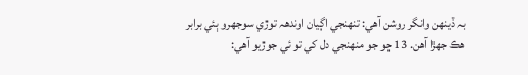بہ ڏينهن وانگر روشن آهي: تنهنجي اڳيان اوندهہ توڙي سوجهرو ٻئي برابر هڪ جهڙا آهن. 13 ڇو جو منهنجي دل کي تو ئي جوڙيو آهي: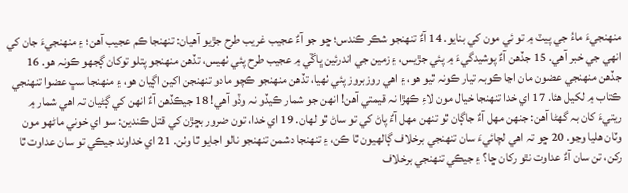منهنجيءَ ماءُ جي پيٽ ۾ تو ئي مون کي بنايو. 14 آءٌ تنهنجو شڪر ڪندس؛ ڇو جو آءٌ عجيب غريب طرح جڙيو آهيان: تنهنجا ڪم عجيب آهن؛ ۽ منهنجيءَ جان کي انهي جي خبر آهي. 15 جڏهن آءٌ پوشيدگيءَ ۾ پئي جڙيس، ۽ زمين جي اندرئين ڀاڱي ۾ عجيب طرح پئي ٺهيس، تڏهن منهنجو پتلو توکان ڳجهو ڪونہ هو. 16 جڏهن منهنجي عضون مان اڃا ڪوبہ تيار ڪونہ ٿيو هو، ۽ اهي روزبروز پئي ٺهيا، تڏهن منهنجو ڪچو مادو تنهنجن اکين اڳيان هو، ۽ منهنجا سڀ عضوا تنهنجي ڪتاب ۾ لکيل هئا. 17 اي خدا تنهنجا خيال مون لاءِ ڪهڙا نہ قيمتي آهن! انهن جو شمار ڪيڏو نہ وڏو آهي! 18 جيڪڏهن آءٌ انهن کي ڳڻيان تہ اهي شمار ۾ ريتيءَ کان بہ گهڻا آهن: جنهن مهل آءٌ جاڳان ٿو تنهن مهل آءٌ پاڻ کي تو ساڻ ٿو لهان. 19 اي خدا، تون ضرور بڇڙن کي قتل ڪندين: سو اي خوني ماڻهو مون وٽان هليا وڃو. 20 ڇو تہ اهي لچائيءَ سان تنهنجي برخلاف ڳالهيون ٿا ڪن، ۽ تنهنجا دشمن تنهنجو نالو اجايو ٿا وٺن. 21 اي خداوند جيڪي تو سان عداوت ٿا رکن، تن سان آءٌ عداوت نٿو رکان ڇا؟ ۽ جيڪي تنهنجي برخلاف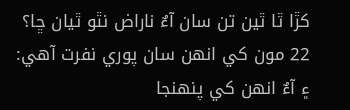کڙا ٿا ٿين تن سان آءٌ ناراض نٿو ٿيان ڇا؟ 22 مون کي انهن سان پوري نفرت آهي: ۽ آءٌ انهن کي پنهنجا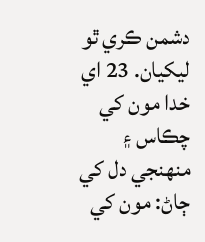دشمن ڪري ٿو ليکيان. 23 اي خدا مون کي چڪاس ۽ منهنجي دل کي ڄاڻ: مون کي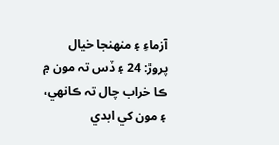آزماءِ ۽ منهنجا خيال پروڙ: 24 ۽ ڏس تہ مون ۾ ڪا خراب چال تہ ڪانهي، ۽ مون کي ابدي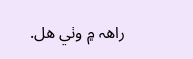راهہ ۾ وٺي هل.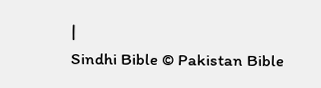|
Sindhi Bible © Pakistan Bible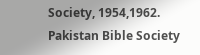Society, 1954,1962.
Pakistan Bible Society